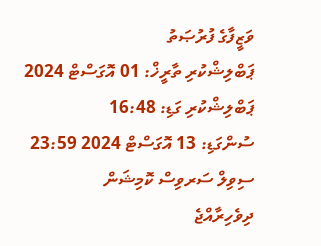ވަޒީފާގެ ފުރުޞަތު
ޕަބްލިޝްކުރި ތާރީޚް: 01 އޮގަސްޓް 2024
ޕަބްލިޝްކުރި ގަޑި: 16:48
ސުންގަޑި: 13 އޮގަސްޓް 2024 23:59
ސިވިލް ސަރވިސް ކޮމިޝަން
ދިވެހިރާއްޖެ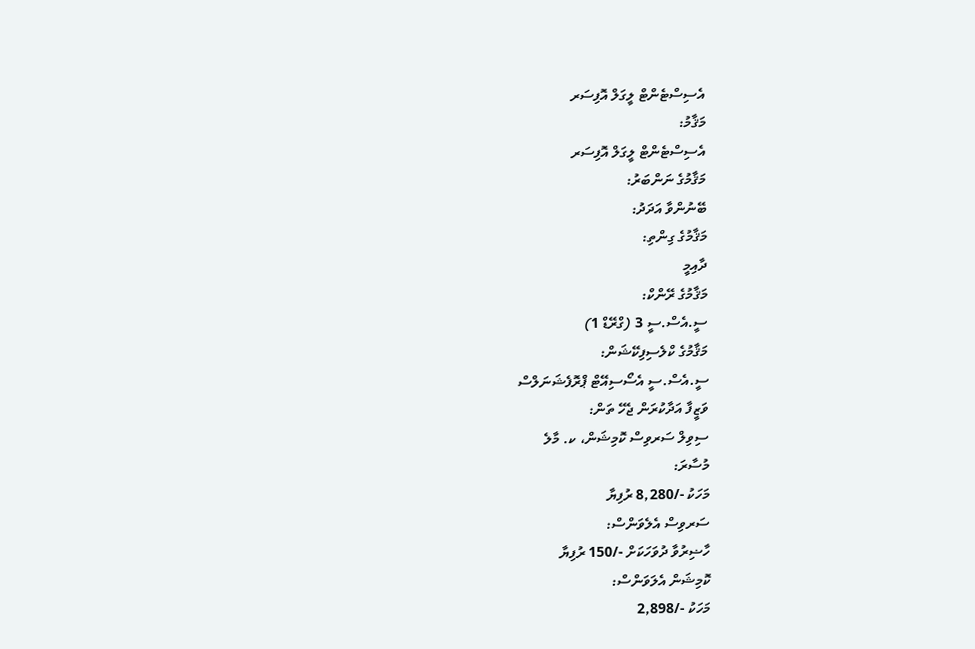އެސިސްޓެންޓް ލީގަލް އޮފިސަރ
މަޤާމު:
އެސިސްޓެންޓް ލީގަލް އޮފިސަރ
މަޤާމުގެ ނަންބަރު:
ބޭނުންވާ އަދަދު:
މަޤާމުގެ ގިންތި:
ދާއިމީ
މަޤާމުގެ ރޭންކް:
ސީ.އެސް.ސީ 3 (ގްރޭޑް 1)
މަޤާމުގެ ކްލެސިފިކޭޝަން:
ސީ.އެސް.ސީ އެސޯސިއޭޓް ޕްރޮފެޝަނަލްސް
ވަޒީފާ އަދާކުރަން ޖެހޭ ތަން:
ސިވިލް ސަރވިސް ކޮމިޝަން، ކ. މާލެ
މުސާރަ:
މަހަކު -/8,280 ރުފިޔާ
ސަރވިސް އެލެވަންސް:
ހާޟިރުވާ ދުވަހަކަށް -/150 ރުފިޔާ
ކޮމިޝަން އެލަވަންސް:
މަހަކު -/2,898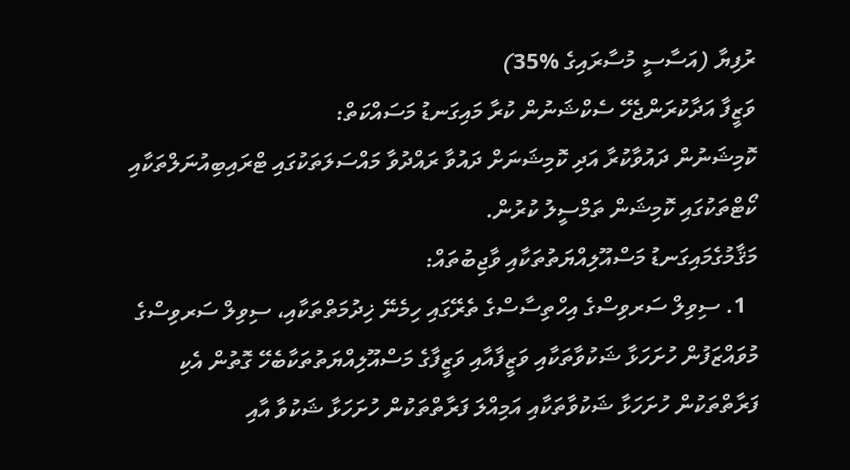ރުފިޔާ (އަސާސީ މުސާރައިގެ %35)
ވަޒީފާ އަދާކުރަންޖެހޭ ސެކްޝަނުން ކުރާ މައިގަނޑު މަސައްކަތް:
ކޮމިޝަނުން ދައުވާކުރާ އަދި ކޮމިޝަނަށް ދައުވާ ރައްދުވާ މައްސަލަތަކުގައި ޓްރައިބިއުނަލްތަކާއި ކޯޓްތަކުގައި ކޮމިޝަން ތަމްސީލު ކުރުން.
މަޤާމުގެމައިގަނޑު މަސްއޫލިއްޔަތުތަކާއި ވާޖިބުތައް:
  1. ސިވިލް ސަރވިސްގެ އިހްތިސާސްގެ ތެރޭގައި ހިމެނޭ ޚިދުމަތްތަކާއި، ސިވިލް ސަރވިސްގެ މުވައްޒަފުން ހުށަހަޅާ ޝަކުވާތަކާއި ވަޒީފާއާއި ވަޒީފާގެ މަސްއޫލިއްޔަތުތަކާބެހޭ ގޮތުން އެކި ފަރާތްތަކުން ހުށަހަޅާ ޝަކުވާތަކާއި އަމިއްލަ ފަރާތްތަކުން ހުށަހަޅާ ޝަކުވާ އާއި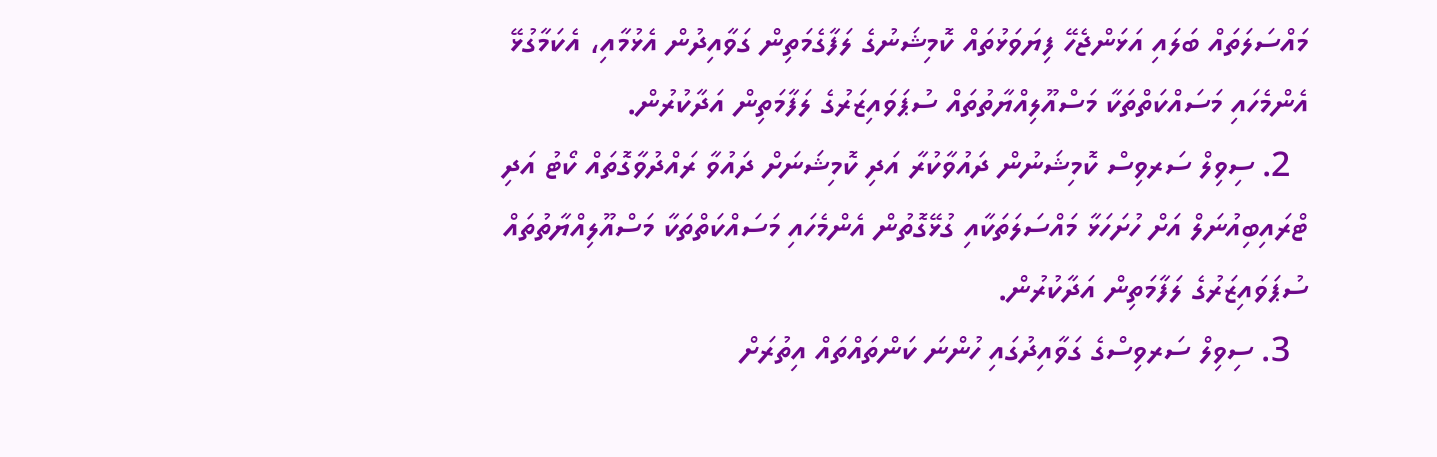މައްސަލަތައް ބަލައި އަޅަންޖެހޭ ފިޔަވަޅުތައް ކޮމިޝަނުގެ ލަފާގެމަތިން ގަވާއިދުން އެޅުމާއި، އެކަމާގުޅޭ އެންމެހައި މަސައްކަތްތަކާ މަސްއޫލިއްޔާތުތައް ސުޕަވައިޒަރުގެ ލަފާމަތިން އަދާކުރުން.
  2. ސިވިލް ސަރވިސް ކޮމިޝަނުން ދައުވާކުރާ އަދި ކޮމިޝަނަށް ދައުވާ ރައްދުވާގޮތައް ކޯޓު އަދި ޓްރައިބިއުނަލް އަށް ހުށަހަޅާ މައްސަލަތަކާއި ގުޅޭގޮތުން އެންމެހައި މަސައްކަތްތަކާ މަސްއޫލިއްޔާތުތައް ސުޕަވައިޒަރުގެ ލަފާމަތިން އަދާކުރުން.
  3. ސިވިލް ސަރވިސްގެ ގަވާއިދުގައި ހުންނަ ކަންތައްތައް އިތުރަށް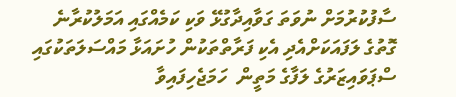ސާފުކުރުމަށް ނުވަތަ ގަވާއިދާގުޅޭ ވަކި ކަމެއްގައި އަމަލުކުރާނެ ގޮތުގެ ލަފައަކަށްއެދި އެކި ފަރާތްތަކުން ހުށައަޅާ މައްސަލަތަކުގައި ސްޕަވައިޒަރުގެ ލަފާގެ މަތީން  ހަމަޖެހިފައިވާ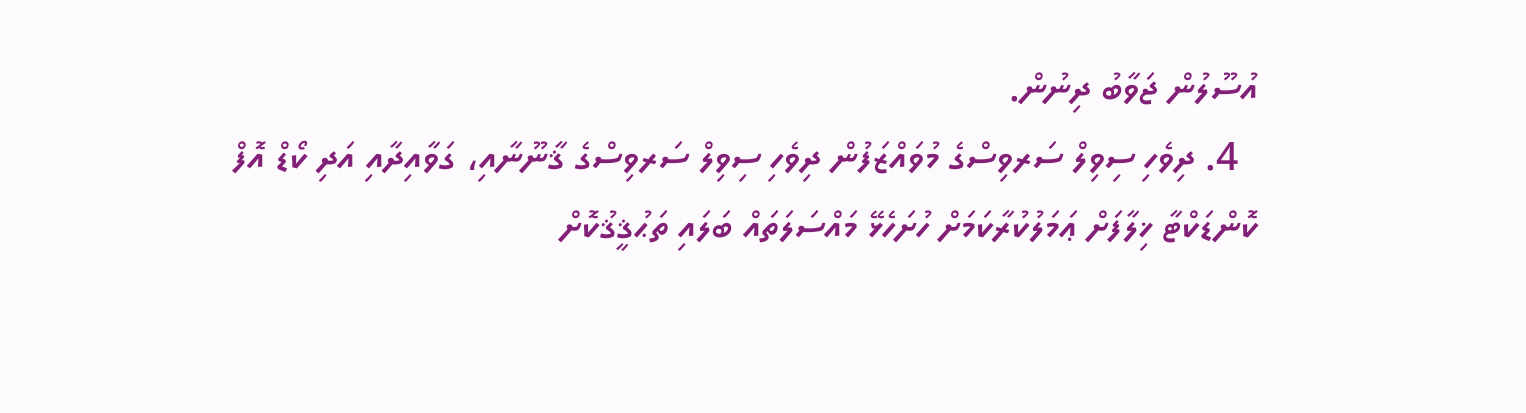އުސޫލުން ޖަވާބު ދިނުން.
  4. ދިވެހި ސިވިލް ސަރވިސްގެ މުވައްޒަފުން ދިވެހި ސިވިލް ސަރވިސްގެ ޤާނޫނާއި، ގަވާއިދާއި އަދި ކޯޑް އޮފް ކޮންޑަކްޓާ ޚިލާފަށް ޢަމަލުކުރާކަމަށް ހުށަހެޅޭ މައްސަލަތައް ބަލައި ތަޙުޤީޤުކޮށް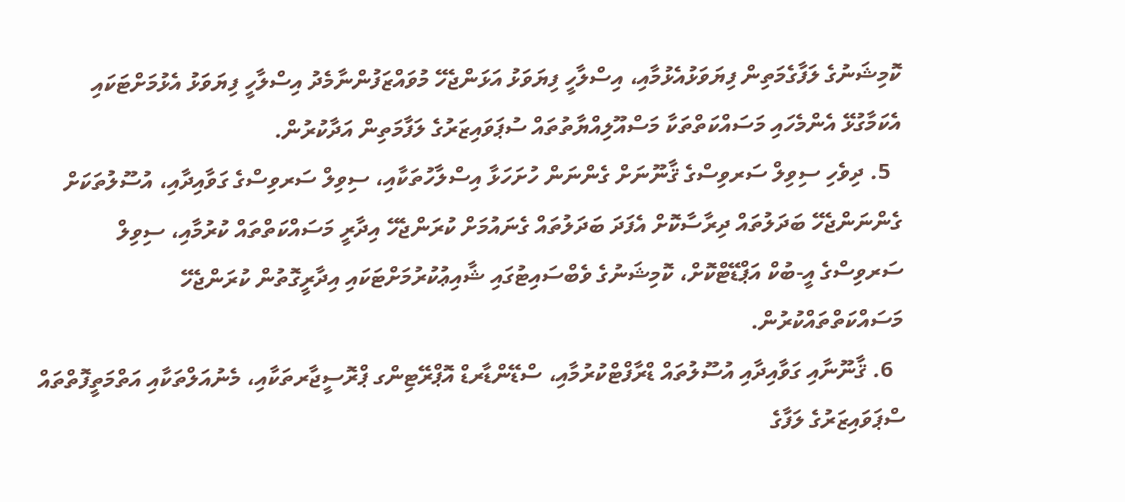ކޮމިޝަނުގެ ލަފާގެމަތިން ފިޔަވަޅުއެޅުމާއި، އިސްލާހީ ފިޔަވަޅު އަޅަންޖެހޭ މުވައްޒަފުންނާމެދު އިސްލާހީ ފިޔަވަޅު އެޅުމަށްޓަކައި އެކަމާގުޅޭ އެންމެހައި މަސައްކަތްތަކާ މަސްއޫލިއްޔާތުތައް ސުޕަވައިޒަރުގެ ލަފާމަތިން އަދާކުރުން.
  5. ދިވެހި ސިވިލް ސަރވިސްގެ ޤާނޫނަށް ގެންނަން ހުށަހަޅާ އިސްލާހުތަކާއި، ސިވިލް ސަރވިސްގެ ގަވާއިދާއި، އުސޫލުތަކަށް ގެންނަންޖެހޭ ބަދަލުތައް ދިރާސާކޮށް އެފަދަ ބަދަލުތައް ގެނައުމަށް ކުރަންޖެހޭ އިދާރީ މަސައްކަތްތައް ކުރުމާއި، ސިވިލް ސަރވިސްގެ އީ-ބުކް އަޕްޑޭޓްކޮށް، ކޮމިޝަނުގެ ވެބްސައިޓުގައި ޝާއިޢުކުރުމަށްޓަކައި އިދާރީގޮތުން ކުރަންޖެހޭ މަސައްކަތްތައްކުރުން.
  6. ޤާނޫނާއި ގަވާއިދާއި އުސޫލުތައް ޑްރާފްޓްކުރުމާއި، ސްޑޭންޑާރޑް އޮޕްރޭޓިންގ ޕްރޮސީޖާރތަކާއި، މެނުއަލްތަކާއި އަތްމަތީފޮތްތައް ސްޕަވައިޒަރުގެ ލަފާގެ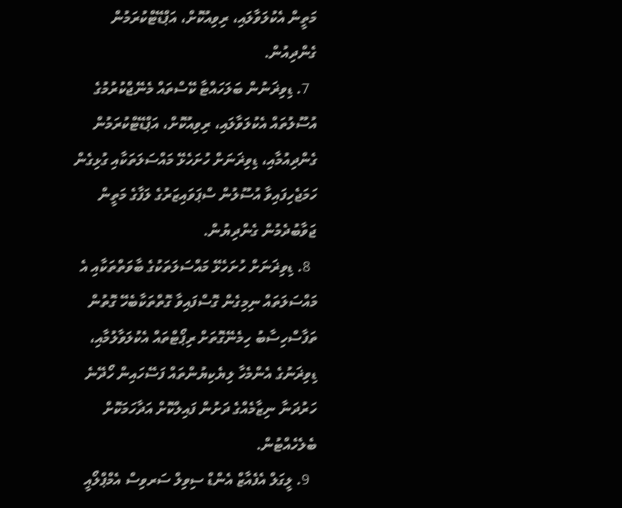މަތީން އެކުލަވާލައި، ރިވިއުކޮށް، އަޕްޑޭޓްކުރަމުން ގެންދިއުން.
  7. ޑިވިޜަނުން ބަލަހައްޓާ ކޭސްތައް މެނޭޖްކުރުމުގެ އުސޫލުތައް އެކުލަވާލައި، ރިވިއުކޮށް، އަޕްޑޭޓްކުރަމުން ގެންދިއުމާއި، ޑިވިޜަނަށް ހުށަހެޅޭ މައްސަލަތަކާއި ގުޅިގެން ހަމަޖެހިފައިވާ އުސޫލުން ސްޕަވައިޒަރުގެ ލަފާގެ މަތީން ޖަވާބުދެމުން ގެންދިޔުން.
  8. ޑިވިޜަނަށް ހުށަހެޅޭ މައްސަލަތަކުގެ ބާވަތްތަކާއި އެ މައްސަލަތައް ނިމިގެން ގޮސްފައިވާ ގޮތްތަކާބެހޭ ގޮތުން ތަފާސްހިސާބު ހިމެނޭގޮތަށް ރިޕޯޓްތައް އެކުލަވާލުމާއި، ޑިވިޜަނުގެ އެންމެހާ ލިޔެކިޔުންތައް ފަސޭހައިން ހޯދޭނެ ހަރުދަނާ ނިޒާމެއްގެ ދަށުން ފައިލްކޮށް އަދާހަމަކޮށް ބެލެހެއްޓުން.
  9. ލީގަލް އެފެއާޒް އެންޑް ސިވިލް ސަރވިސް އެމްޕްލޯއީ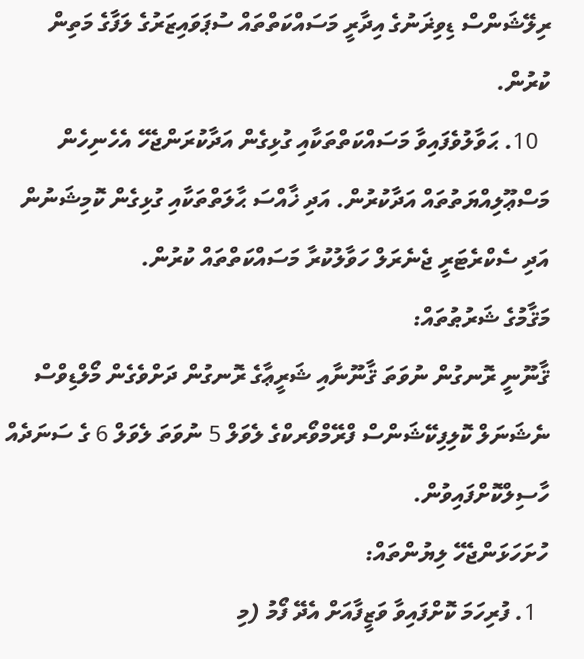ރިލޭޝަންސް ޑިވިޜަނުގެ އިދާރީ މަސައްކަތްތައް ސުޕަވައިޒަރުގެ ލަފާގެ މަތިން ކުރުން.
  10. ޙަވާލުވެފައިވާ މަސައްކަތްތަކާއި ގުޅިގެން އަދާކުރަންޖެހޭ އެހެނިހެން މަސްޢޫލިއްޔަތުތައް އަދާކުރުން. އަދި ޚާއްސަ ޙާލަތްތަކާއި ގުޅިގެން ކޮމިޝަނުން އަދި ސެކްރެޓަރީ ޖެނެރަލް ހަވާލުކުރާ މަސައްކަތްތައް ކުރުން.
މަޤާމުގެ ޝަރުޠުތައް:
ޤާނޫނީ ރޮނގުން ނުވަތަ ޤާނޫނާއި ޝަރީޢާގެ ރޮނގުން ދަށްވެގެން މޯލްޑިވްސް ނެޝަނަލް ކޮލިފިކޭޝަންސް ފްރޭމްވޯރކްގެ ލެވަލް 5 ނުވަތަ ލެވަލް 6 ގެ ސަނަދެއް ހާސިލްކޮށްފައިވުން.
ހުށަހަޅަންޖެހޭ ލިޔުންތައް:
  1. ފުރިހަމަ ކޮށްފައިވާ ވަޒީފާއަށް އެދޭ ފޯމު (މި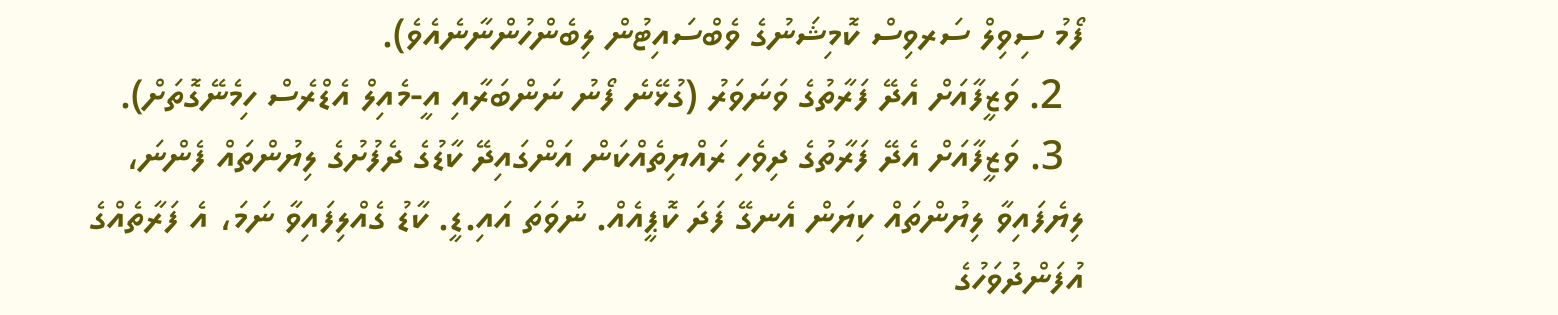ފޯމު ސިވިލް ސަރވިސް ކޮމިޝަނުގެ ވެބްސައިޓުން ލިބެންހުންނާނެއެވެ).
  2. ވަޒީފާއަށް އެދޭ ފަރާތުގެ ވަނަވަރު (ގުޅޭނެ ފޯނު ނަންބަރާއި އީ-މެއިލް އެޑްރެސް ހިމެނޭގޮތަށް).
  3. ވަޒީފާއަށް އެދޭ ފަރާތުގެ ދިވެހި ރައްޔިތެއްކަން އަންގައިދޭ ކާޑުގެ ދެފުށުގެ ލިޔުންތައް ފެންނަ، ލިޔެފައިވާ ލިޔުންތައް ކިޔަން އެނގޭ ފަދަ ކޮޕީއެއް. ނުވަތަ އައި.ޑީ. ކާޑު ގެއްލިފައިވާ ނަމަ، އެ ފަރާތެއްގެ އުފަންދުވަހުގެ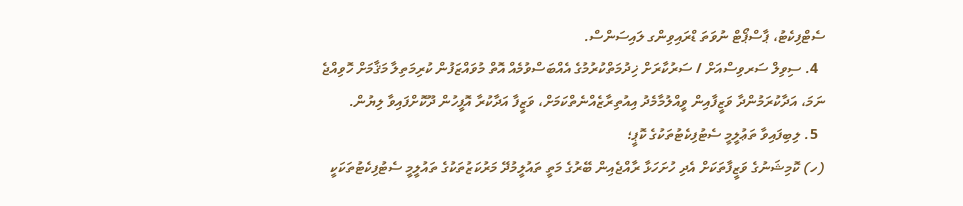ސެޓްފިކެޓު، ޕާސްޕޯޓް ނުވަތަ ޑްރައިވިންގ ލައިސަންސް.
  4. ސިވިލް ސަރވިސްއަށް / ސަރުކާރަށް ޚިދުމަތްކުރުމުގެ އެއްބަސްވުމެއް އޮތް މުވައްޒަފުން ކުރިމަތިލާ މަޤާމަށް ހޮވިއްޖެ ނަމަ، އަދާކުރަމުންދާ ވަޒީފާއިން ވީއްލުމާމެދު އިއުތިރާޒެއްނެތްކަމަށް، ވަޒީފާ އަދާކުރާ އޮފީހުން ދޫކޮށްފައިވާ ލިޔުން.
  5. ލިބިފައިވާ ތަޢުލީމީ ސެޓުފިކެޓުތަކުގެ ކޮޕީ؛
(ހ) ކޮމިޝަނުގެ ވަޒީފާތަކަށް އެދި ހުށަހަޅާ ރާއްޖެއިން ބޭރުގެ މަތީ ތައުލީމުދޭ މަރުކަޒުތަކުގެ ތައުލީމީ ސެޓުފިކެޓުތަކަކީ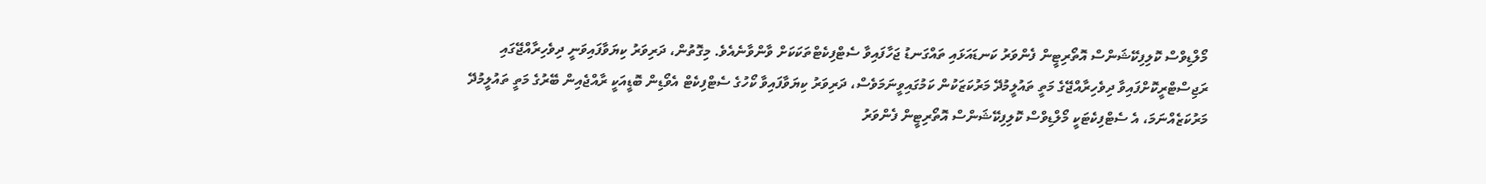މޯލްޑިވްސް ކޮލިފިކޭޝަންސް އޮތޯރިޓީން ފެންވަރު ކަނޑައަޅައި ތައްގަނޑު ޖަހާފައިވާ ސެޓްފިކެޓްތަކަކަށް ވާންވާނެއެވެ. މިގޮތުން، ދަރިވަރު ކިޔަވާފައިވަނީ ދިވެހިރާއްޖޭގައި ރަޖިސްޓްރީކޮށްފައިވާ ދިވެހިރާއްޖޭގެ މަތީ ތައުލީމުދޭ މަރުކަޒަކުން ކަމުގައިވީނަމަވެސް، ދަރިވަރު ކިޔަވާފައިވާ ކޯހުގެ ސެޓްފިކެޓް އެވޯޑިން ބޮޑީއަކީ ރާއްޖެއިން ބޭރުގެ މަތީ ތައުލީމުދޭ މަރުކަޒެއްނަމަ، އެ ސެޓްފިކެޓަކީ މޯލްޑިވްސް ކޮލިފިކޭޝަންސް އޮތޯރިޓީން ފެންވަރު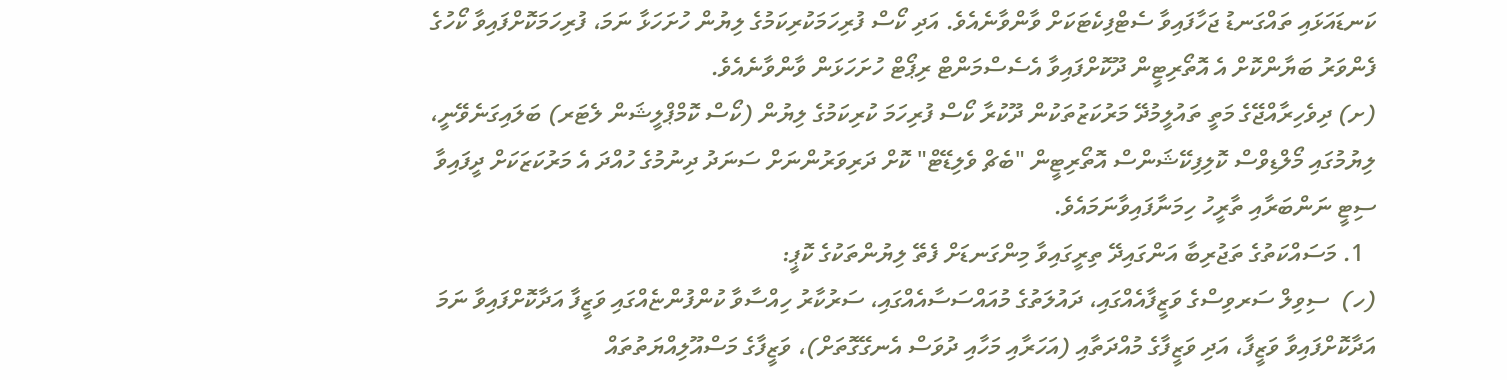ކަނޑައަޅައި ތައްގަނޑު ޖަހާފައިވާ ސެޓްފިކެޓަކަށް ވާންވާނެއެވެ. އަދި ކޯސް ފުރިހަމަކުރިކަމުގެ ލިޔުން ހުށަހަޅާ ނަމަ، ފުރިހަމަކޮށްފައިވާ ކޯހުގެ ފެންވަރު ބަޔާންކޮށް އެ އޮތޯރިޓީން ދޫކޮށްފައިވާ އެސެސްމަންޓް ރިޕޯޓް ހުށަހަޅަން ވާންވާނެއެވެ.
(ށ) ދިވެހިރާއްޖޭގެ މަތީ ތައުލީމުދޭ މަރުކަޒުތަކުން ދޫކުރާ ކޯސް ފުރިހަމަ ކުރިކަމުގެ ލިޔުން (ކޯސް ކޮމްޕްލީޝަން ލެޓަރ) ބަލައިގަނެވޭނީ، ލިޔުމުގައި މޯލްޑިވްސް ކޮލިފިކޭޝަންސް އޮތޯރިޓީން "ބެޗް ވެލިޑޭޓް" ކޮށް ދަރިވަރުންނަށް ސަނަދު ދިނުމުގެ ހުއްދަ އެ މަރުކަޒަކަށް ދީފައިވާ ސިޓީ ނަންބަރާއި ތާރީހު ހިމަނާފައިވާނަމައެވެ.
  1. މަސައްކަތުގެ ތަޖުރިބާ އަންގައިދޭ ތިރީގައިވާ މިންގަނޑަށް ފެތޭ ލިޔުންތަކުގެ ކޮޕީ:
(ހ)  ސިވިލް ސަރވިސްގެ ވަޒީފާއެއްގައި، ދައުލަތުގެ މުއައްސަސާއެއްގައި، ސަރުކާރު ހިއްސާވާ ކުންފުންޏެއްގައި ވަޒީފާ އަދާކޮށްފައިވާ ނަމަ އަދާކޮށްފައިވާ ވަޒީފާ، އަދި ވަޒީފާގެ މުއްދަތާއި (އަހަރާއި މަހާއި ދުވަސް އެނގޭގޮތަށް)، ވަޒީފާގެ މަސްއޫލިއްޔަތުތައް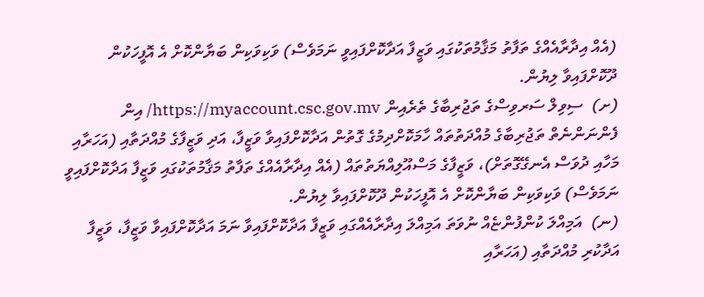(އެއް އިދާރާއެއްގެ ތަފާތު މަޤާމުތަކުގައި ވަޒީފާ އަދާކޮށްފައިވީ ނަމަވެސް) ވަކިވަކިން ބަޔާންކޮށް އެ އޮފީހަކުން ދޫކޮށްފައިވާ ލިޔުން.
(ށ)  ސިވިލް ސަރވިސްގެ ތަޖުރިބާގެ ތެރެއިން https://myaccount.csc.gov.mv/ އިން ފެންނަންނެތް ތަޖުރިބާގެ މުއްދަތުތައް ހާމަކޮށްދިމުގެ ގޮތުން އަދާކޮށްފައިވާ ވަޒީފާ، އަދި ވަޒީފާގެ މުއްދަތާއި (އަހަރާއި މަހާއި ދުވަސް އެނގޭގޮތަށް)، ވަޒީފާގެ މަސްއޫލިއްޔަތުތައް (އެއް އިދާރާއެއްގެ ތަފާތު މަޤާމުތަކުގައި ވަޒީފާ އަދާކޮށްފައިވީ ނަމަވެސް) ވަކިވަކިން ބަޔާންކޮށް އެ އޮފީހަކުން ދޫކޮށްފައިވާ ލިޔުން.
(ނ)  އަމިއްލަ ކުންފުންޏެއް ނުވަތަ އަމިއްލަ އިދާރާއެއްގައި ވަޒީފާ އަދާކޮށްފައިވާ ނަމަ އަދާކޮށްފައިވާ ވަޒީފާ، ވަޒީފާ އަދާކުރި މުއްދަތާއި (އަހަރާއި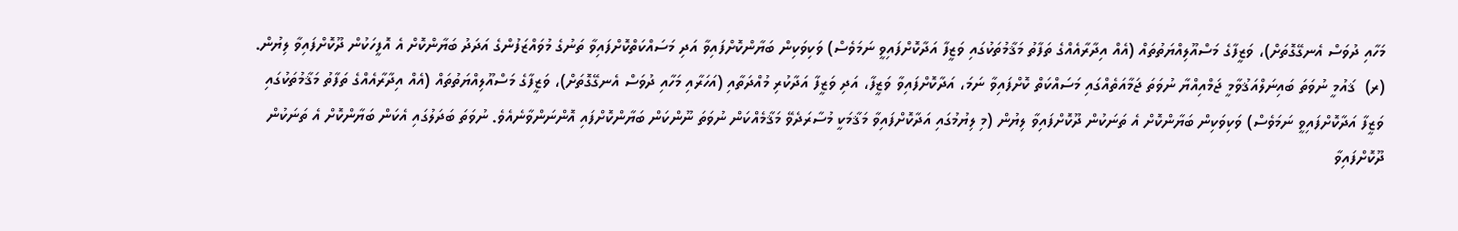މަހާއި ދުވަސް އެނގޭގޮތަށް)، ވަޒީފާގެ މަސްއޫލިއްޔަތުތައް (އެއް އިދާރާއެއްގެ ތަފާތު މަޤާމުތަކުގައި ވަޒީފާ އަދާކޮށްފައިވީ ނަމަވެސް) ވަކިވަކިން ބަޔާންކޮށްފައިވާ އަދި މަސައްކަތްކޮށްފައިވާ ތަނުގެ މުވައްޒަފުންގެ އަދަދު ބަޔާންކޮށް އެ އޮފީހަކުން ދޫކޮށްފައިވާ ލިޔުން.
(ރ)  ޤައުމީ ނުވަތަ ބައިނަލްއަޤުވާމީ ޖަމްއިއްޔާ ނުވަތަ ޖަމާއަތެއްގައި މަސައްކަތް ކޮށްފައިވާ ނަމަ، އަދާކޮށްފައިވާ ވަޒީފާ، އަދި ވަޒީފާ އަދާކުރި މުއްދަތާއި (އަހަރާއި މަހާއި ދުވަސް އެނގޭގޮތަށް)، ވަޒީފާގެ މަސްއޫލިއްޔަތުތައް (އެއް އިދާރާއެއްގެ ތަފާތު މަޤާމުތަކުގައި ވަޒީފާ އަދާކޮށްފައިވީ ނަމަވެސް) ވަކިވަކިން ބަޔާންކޮށް އެ ތަނަކުން ދޫކޮށްފައިވާ ލިޔުން (މި ލިޔުމުގައި އަދާކޮށްފައިވާ މަޤާމަކީ މުސާރަދެވޭ މަޤާމެއްކަން ނުވަތަ ނޫންކަން ބަޔާންކޮށްފައި އޮންނަންވާނެއެވެ. ނުވަތަ ބަދަލުގައި އެކަން ބަޔާންކޮށް އެ ތަނަކުން ދޫކޮށްފައިވާ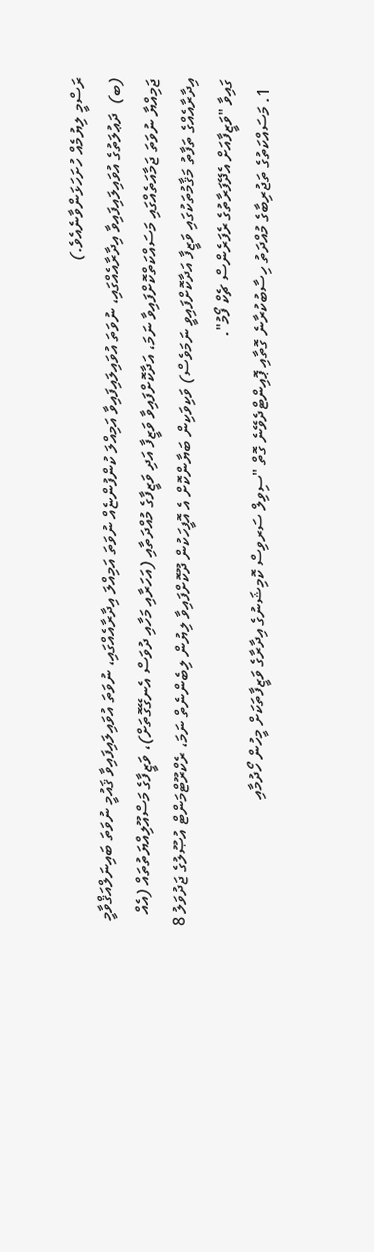ރަސްމީ ލިޔުމެއް ހުށަހަޅަންވާނެއެވެ.)
(ބ)  ދަޢުލަތުގެ އުވައިލައިފައިވާ އިދާރާއެއްގައި، ނުވަތަ އުވައިލައިފައިވާ އަމިއްލަ ކުންފުންޏެއް ނުވަތަ އަމިއްލަ އިދާރާއެއްގައި، ނުވަތަ އުވައިލައިފައިވާ ޤައުމީ ނުވަތަ ބައިނަލްއަޤްވާމީ ޖަމިއްޔާ ނުވަތަ ޖަމާއަތެއްގައި މަސައްކަތްކޮށްފައިވާ ނަމަ، އަދާކޮށްފައިވާ ވަޒީފާ އަދި ވަޒީފާގެ މުއްދަތާއި (އަހަރާއި މަހާއި ދުވަސް އެނގޭގޮތަށް)، ވަޒީފާގެ މަސްއޫލިއްޔަތުތައް (އެއް އިދާރާއެއްގެ ތަފާތު މަޤާމުތަކުގައި ވަޒީފާ އަދާކޮށްފައިވީ ނަމަވެސް) ވަކިވަކިން ބަޔާންކޮށް އެ އޮފީހަކުން ދޫކޮށްފައިވާ ލިޔުން ލިބެންނެތް ނަމަ، ރެކްރޫޓްމަންޓް އުޞޫލުގެ ޖަދުވަލު 8 ގައިވާ "ވަޒީފާއަށް އެދޭފަރާތުގެ ރެފަރެންސް ޗެކް ފޯމު".
  1. މަސައްކަތުގެ ތަޖުރިބާގެ މުއްދަތު ހިސާބުކުރާނެ ގޮތާއި ޕޮއިންޓްދެވޭނެ ގޮތް "ސިވިލް ސަރވިސް ކޮމިޝަނުގެ އިދާރާގެ ވަޒީފާތަކަށް މީހުން ހޯދުމާއި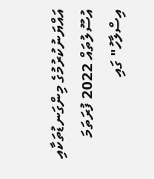އައްޔަނުކުރުމުގެ މިންގަނޑުތަކާއި އުސޫލުތައް 2022 ފުރަތަމަ އިސްލާހު" ގައި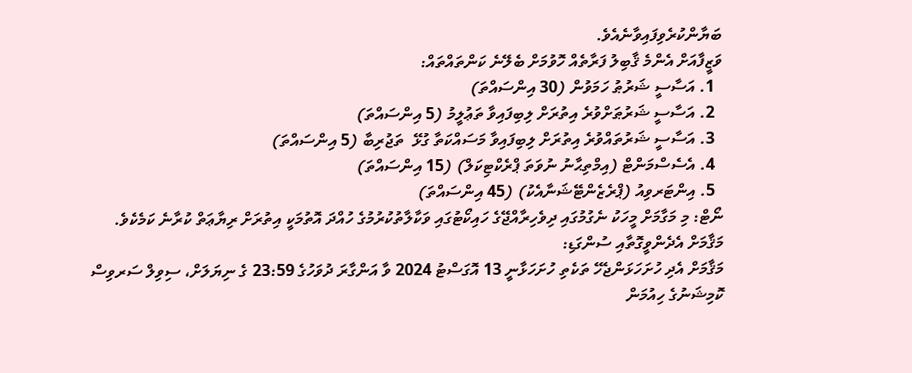ބަޔާންކުރެވިފައިވާނެއެވެ.
ވަޒީފާއަށް އެންމެ ޤާބިލު ފަރާތެއް ހޮވުމަށް ބެލޭނެ ކަންތައްތައް:
  1. އަސާސީ ޝަރުޠު ހަމަވުން (30 އިންސައްތަ)
  2. އަސާސީ ޝަރުޠަށްވުރެ އިތުރަށް ލިބިފައިވާ ތަޢުލީމު (5 އިންސައްތަ)
  3. އަސާސީ ޝަރުތައްވުރެ އިތުރަށް ލިބިފައިވާ މަސައްކަތާ ގުޅޭ  ތަޖުރިބާ (5 އިންސައްތަ)
  4. އެސެސްމަންޓް (އިމްތިޙާނު ނުވަތަ ޕްރެކްޓިކަލް) (15 އިންސައްތަ)
  5. އިންޓަރވިއު (ޕްރެޒެންޓޭޝަނާއެކު) (45 އިންސައްތަ)
ނޯޓް: މި މަގާމަށް މީހަކު ނެގުމުގައި ދިވެހިރާއްޖޭގެ ހައިކޯޓުގައި ވަކާލާތުކުރުމުގެ ހުއްދަ އޮތުމަކީ އިތުރަށް ރިޔާޢަތް ކުރާނެ ކަމެކެވެ.
މަޤާމަށް އެދެންވީގޮތާއި ސުންގަޑި:
މަޤާމަށް އެދި ހުށަހަޅަންޖެހޭ ތަކެތި ހުށަހަޅާނީ 13 އޮގަސްޓު 2024 ވާ އަންގާރަ ދުވަހުގެ 23:59 ގެ ނިޔަލަށް، ސިވިލް ސަރވިސް ކޮމިޝަނުގެ ހިއުމަން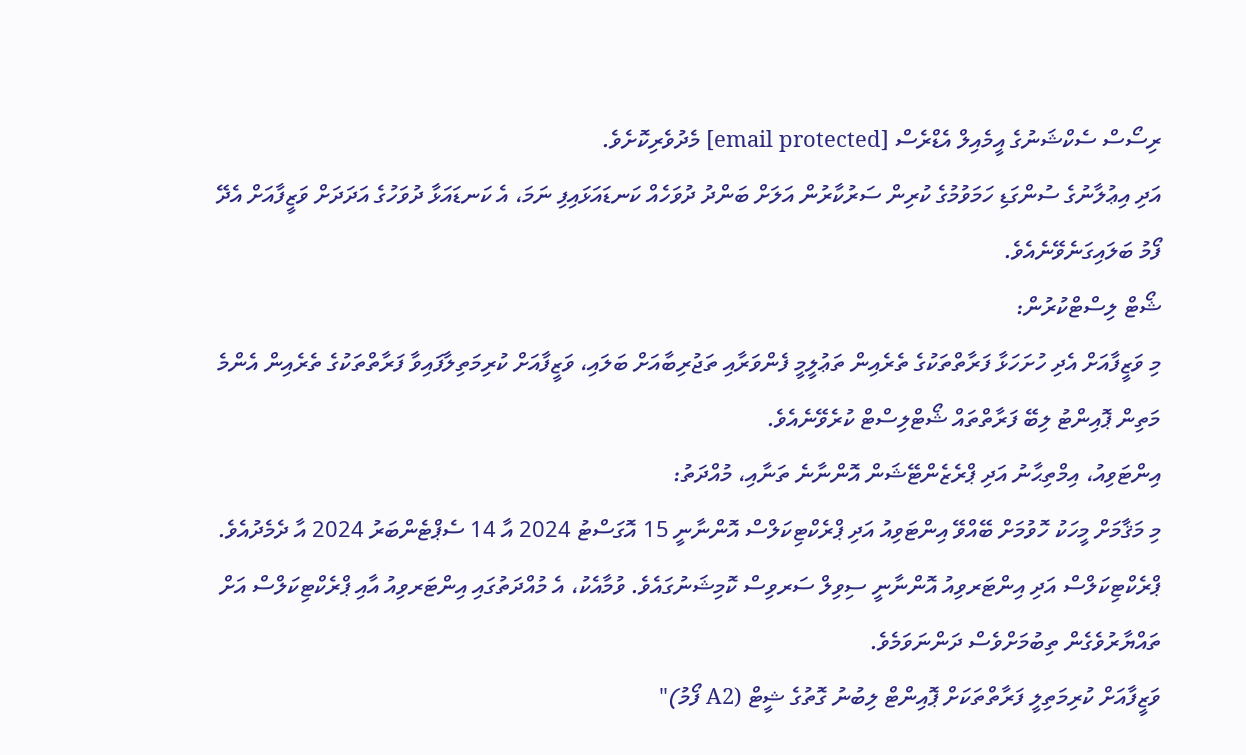ރިސޯސް ސެކްޝަނުގެ އީމެއިލް އެޑްރެސް [email protected] މެދުވެރިކޮށެވެ.
އަދި އިޢުލާނުގެ ސުންގަޑި ހަމަވުމުގެ ކުރިން ސަރުކާރުން އަލަށް ބަންދު ދުވަހެއް ކަނޑައަޅައިފި ނަމަ، އެ ކަނޑައަޅާ ދުވަހުގެ އަދަދަށް ވަޒީފާއަށް އެދޭ ފޯމު ބަލައިގަނެވޭނެއެވެ.
ޝޯޓް ލިސްޓްކުރުން:
މި ވަޒީފާއަށް އެދި ހުށަހަޅާ ފަރާތްތަކުގެ ތެރެއިން ތަޢުލީމީ ފެންވަރާއި ތަޖުރިބާއަށް ބަލައި، ވަޒީފާއަށް ކުރިމަތިލާފައިވާ ފަރާތްތަކުގެ ތެރެއިން އެންމެ މަތިން ޕޮއިންޓު ލިބޭ ފަރާތްތައް ޝޯޓްލިސްޓް ކުރެވޭނެއެވެ.
އިންޓަވިއު، އިމްތިޙާނު އަދި ޕްރެޒެންޓޭޝަން އޮންނާނެ ތަނާއި، މުއްދަތު:
މި މަޤާމަށް މީހަކު ހޮވުމަށް ބޭއްވޭ އިންޓަވިއު އަދި ޕްރެކްޓިކަލްސް އޮންނާނީ 15 އޮގަސްޓު 2024 އާ 14 ސެޕްޓެންބަރު 2024 އާ ދެމެދުއެވެ. ޕްރެކްޓިކަލްސް އަދި އިންޓަރވިއު އޮންނާނީ ސިވިލް ސަރވިސް ކޮމިޝަނުގައެވެ. ވުމާއެކު، އެ މުއްދަތުގައި އިންޓަރވިއު އާއި ޕްރެކްޓިކަލްސް އަށް ތައްޔާރުވެގެން ތިބުމަށްވެސް ދަންނަވަމެވެ.
ވަޒީފާއަށް ކުރިމަތިލީ ފަރާތްތަކަށް ޕޮއިންޓް ލިބުނު ގޮތުގެ ޝީޓް (A2 ފޯމު)"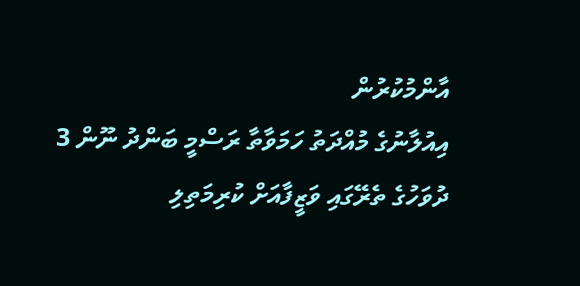އާންމުކުރުން
އިއުލާނުގެ މުއްދަތު ހަމަވާތާ ރަސްމީ ބަންދު ނޫން 3 ދުވަހުގެ ތެރޭގައި ވަޒީފާއަށް ކުރިމަތިލި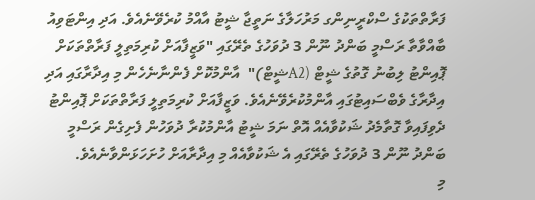ފަރާތްތަކުގެ ސްކްރީނިންގ މަރުހަލާގެ ނަތީޖާ ޝީޓު އާއްމު ކުރެވޭނެއެވެ. އަދި އިންޓަވިއު ބާއްވާތާ ރަސްމީ ބަންދު ނޫން 3 ދުވަހުގެ ތެރޭގައި "ވަޒީފާއަށް ކުރިމަތިލީ ފަރާތްތަކަށް ޕޮއިންޓު ލިބުނު ގޮތުގެ ޝީޓް (A2ޝީޓް)"  އާންމުކޮށް ފެންނާނެހެން މި އިދާރާގައި އަދި އިދާރާގެ ވެބްސައިޓުގައި އާންމުކުރެވޭނެއެވެ. ވަޒީފާއަށް ކުރިމަތިލީ ފަރާތްތަކަށް ޕޮއިންޓު ދެވިފައިވާ ގޮތާމެދު ޝަކުވާއެއް އޮތް ނަމަ ޝީޓު އާންމުކުރާ ދުވަހުން ފެށިގެން ރަސްމީ ބަންދު ނޫން 3 ދުވަހުގެ ތެރޭގައި އެ ޝަކުވާއެއް މި އިދާރާއަށް ހުށަހަޅަންވާނެއެވެ.
މި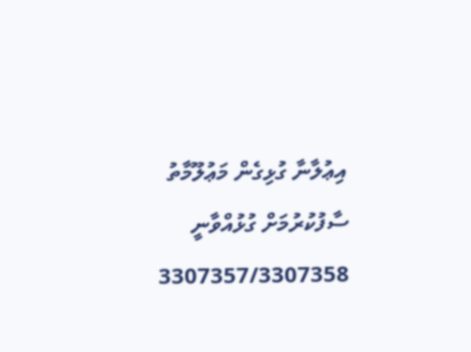އިޢުލާނާ ގުޅިގެން މަޢުލޫމާތު ސާފުކުރުމަށް ގުޅުއްވާނީ 3307357/3307358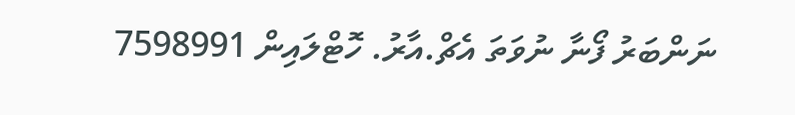ނަންބަރު ފޯނާ ނުވަތަ އެޗް.އާރު. ހޮޓްލައިން 7598991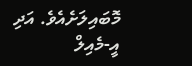މޮބައިލަށެއެވެ. އަދި އީ-މެއިލް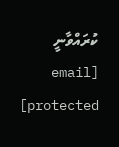ކުރައްވާނީ [email protected]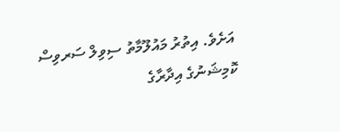އަށެވެ. އިތުރު މައުލޫމާތު ސިވިލް ސަރވިސް ކޮމިޝަނުގެ އިދާރާގެ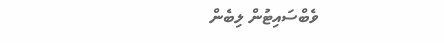ވެބްސައިޓުން ލިބެން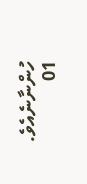ހުންނާނެއެވެ.
01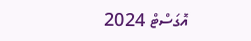އޮގަސްޓް 2024